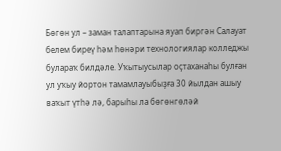Бөгөн ул – заман талаптарына яуап биргән Салауат белем биреү һәм һөнәри технологиялар колледжы булараҡ билдәле. Уҡытыусылар оҫтаханаһы булған ул уҡыу йортон тамамлауыбыҙға 30 йылдан ашыу ваҡыт үтһә лә, барыһы ла бөгөнгөләй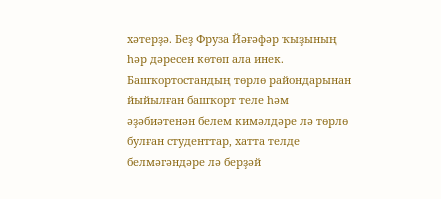хәтерҙә. Беҙ Фруза Йәғәфәр ҡыҙының һәр дәресен көтөп ала инек. Башҡортостандың төрлө райондарынан йыйылған башҡорт теле һәм әҙәбиәтенән белем кимәлдәре лә төрлө булған студенттар, хатта телде белмәгәндәре лә берҙәй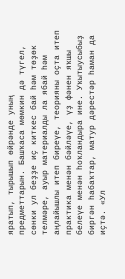яратып, тырышып өйрәнде уның предметтарын. Башҡаса мөмкин дә түгел, сөнки ул беҙҙе иҫ киткес бай һәм төҙөк телмәре, ауыр материалды ла ябай һәм аңлайышлы итеп биреүе, теорияны оҫта итеп практика менән бәйләүе, үҙ фәнен яҡшы белеүе менән һоҡландыра ине. Уҡытыусыбыҙ биргән һабаҡтар, матур дәрестәр һаман да иҫтә. «Ул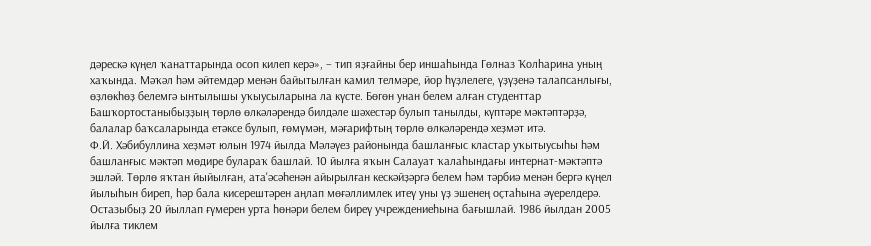дәрескә күңел ҡанаттарында осоп килеп керә», – тип яҙғайны бер иншаһында Гөлназ Ҡолһарина уның хаҡында. Мәҡәл һәм әйтемдәр менән байытылған камил телмәре, йор һүҙлелеге, үҙүҙенә талапсанлығы, өҙлөкһөҙ белемгә ынтылышы уҡыусыларына ла күсте. Бөгөн унан белем алған студенттар Башҡортостаныбыҙҙың төрлө өлкәләрендә билдәле шәхестәр булып танылды, күптәре мәктәптәрҙә, балалар баҡсаларында етәксе булып, ғөмүмән, мәғарифтың төрлө өлкәләрендә хеҙмәт итә.
Ф.Й. Хәбибуллина хеҙмәт юлын 1974 йылда Мәләүез районында башланғыс кластар уҡытыусыһы һәм башланғыс мәктәп мөдире булараҡ башлай. 10 йылға яҡын Салауат ҡалаһындағы интернат-мәктәптә эшләй. Төрлө яҡтан йыйылған, ата'әсәһенән айырылған кескәйҙәргә белем һәм тәрбиә менән бергә күңел йылыһын биреп, һәр бала кисерештәрен аңлап мөғәллимлек итеү уны үҙ эшенең оҫтаһына әүерелдерә. Остазыбыҙ 20 йыллап ғүмерен урта һөнәри белем биреү учреждениеһына бағышлай. 1986 йылдан 2005 йылға тиклем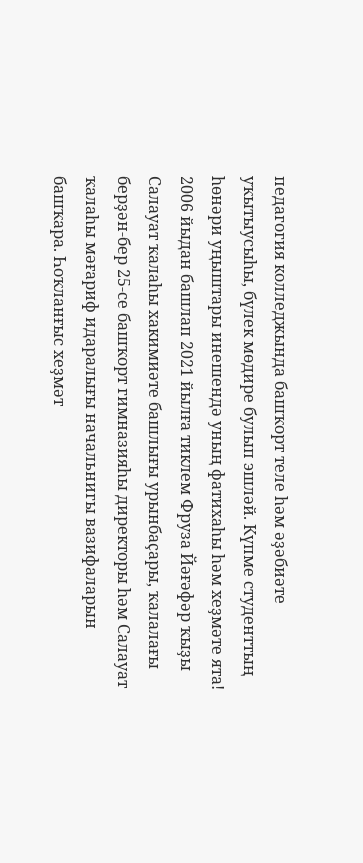педагогия колледжында башҡорт теле һәм әҙәбиәте уҡытыусыһы, бүлек мөдире булып эшләй. Күпме студенттың һөнәри уңыштары инешендә уның фатихаһы һәм хеҙмәте ята!
2006 йыдан башлап 2021 йылға тиклем Фруза Йәғәфәр ҡыҙы Салауат ҡалаһы хакимиәте башлығы урынбаҫары, ҡалалағы берҙән-бер 25-се башҡорт гимназияһы директоры һәм Салауат ҡалаһы мәғариф идаралығы начальнигы вазифаларын башҡара. Һоҡланғыс хеҙмәт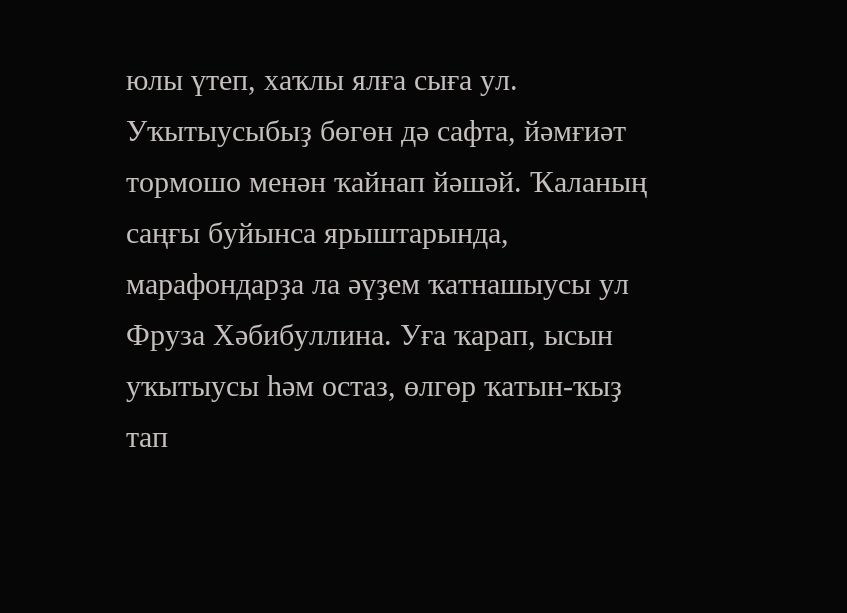юлы үтеп, хаҡлы ялға сыға ул. Уҡытыусыбыҙ бөгөн дә сафта, йәмғиәт тормошо менән ҡайнап йәшәй. Ҡаланың саңғы буйынса ярыштарында, марафондарҙа ла әүҙем ҡатнашыусы ул Фруза Хәбибуллина. Уға ҡарап, ысын уҡытыусы һәм остаз, өлгөр ҡатын-ҡыҙ тап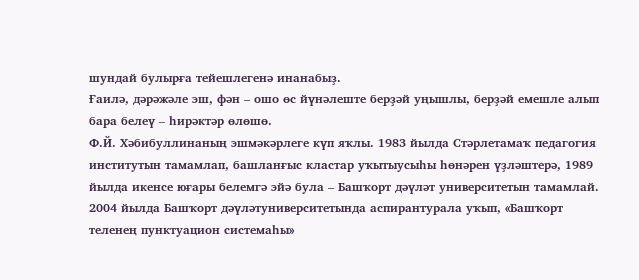шундай булырға тейешлегенә инанабыҙ.
Ғаилә, дәрәжәле эш, фән – ошо өс йүнәлеште берҙәй уңышлы, берҙәй емешле алып бара белеү – һирәктәр өлөшө.
Ф.Й. Хәбибуллинаның эшмәкәрлеге күп яҡлы. 1983 йылда Стәрлетамаҡ педагогия институтын тамамлап, башланғыс кластар уҡытыусыһы һөнәрен үҙләштерә, 1989 йылда икенсе юғары белемгә эйә була – Башҡорт дәүләт университетын тамамлай. 2004 йылда Башҡорт дәүләтуниверситетында аспирантурала уҡып, «Башҡорт теленең пунктуацион системаһы»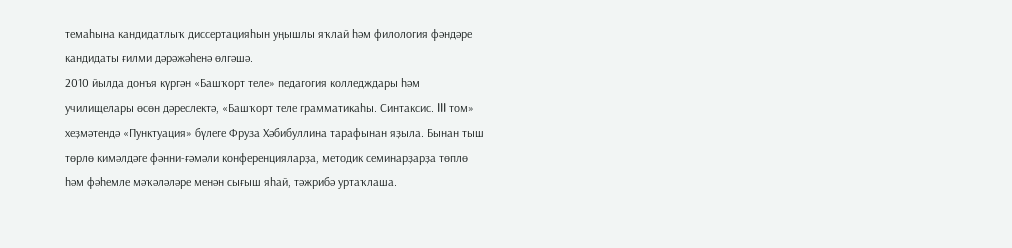темаһына кандидатлыҡ диссертацияһын уңышлы яҡлай һәм филология фәндәре кандидаты ғилми дәрәжәһенә өлгәшә.
2010 йылда донъя күргән «Башҡорт теле» педагогия колледждары һәм училищелары өсөн дәреслектә, «Башҡорт теле грамматикаһы. Синтаксис. III том» хеҙмәтендә «Пунктуация» бүлеге Фруза Хәбибуллина тарафынан яҙыла. Бынан тыш төрлө кимәлдәге фәнни-ғәмәли конференцияларҙа, методик семинарҙарҙа төплө һәм фәһемле мәҡәләләре менән сығыш яһай, тәжрибә уртаҡлаша.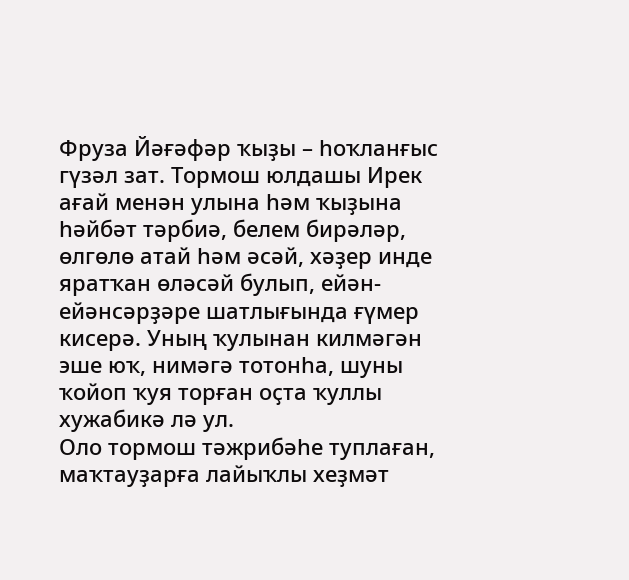Фруза Йәғәфәр ҡыҙы – һоҡланғыс гүзәл зат. Тормош юлдашы Ирек ағай менән улына һәм ҡыҙына һәйбәт тәрбиә, белем бирәләр, өлгөлө атай һәм әсәй, хәҙер инде яратҡан өләсәй булып, ейән-ейәнсәрҙәре шатлығында ғүмер кисерә. Уның ҡулынан килмәгән эше юҡ, нимәгә тотонһа, шуны ҡойоп ҡуя торған оҫта ҡуллы хужабикә лә ул.
Оло тормош тәжрибәһе туплаған, маҡтауҙарға лайыҡлы хеҙмәт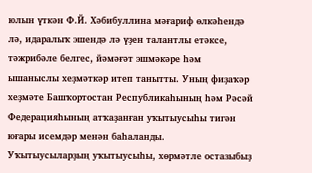юлын үткән Ф.Й. Хәбибуллина мәғариф өлкәһендә лә, идаралыҡ эшендә лә үҙен талантлы етәксе, тәжрибәле белгес, йәмәғәт эшмәкәре һәм ышаныслы хеҙмәткәр итеп танытты. Уның фиҙаҡәр хеҙмәте Башҡортостан Республикаһының һәм Рәсәй Федерацияһының атҡаҙанған уҡытыусыһы тигән юғары исемдәр менән баһаланды.
Уҡытыусыларҙың уҡытыусыһы, хөрмәтле остазыбыҙ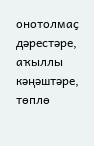онотолмаҫ дәрестәре, аҡыллы кәңәштәре, төплө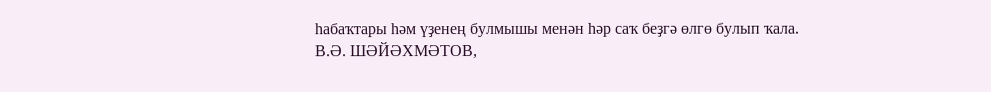һабаҡтары һәм үҙенең булмышы менән һәр саҡ беҙгә өлгө булып ҡала.
В.Ә. ШӘЙӘХМӘТОВ,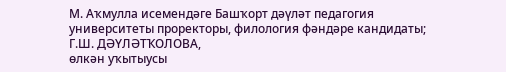М. Аҡмулла исемендәге Башҡорт дәүләт педагогия
университеты проректоры, филология фәндәре кандидаты;
Г.Ш. ДӘҮЛӘТҠОЛОВА,
өлкән уҡытыусы